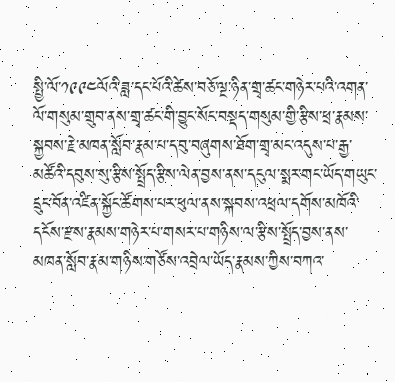སྤྱི་ལོ་༡༩༩༤ལོའི་ཟླ་དང་པོའི་ཚེས་བཅོ་ལྔ་ཉིན་གྲྭ་ཚང་གཉེར་པའི་འགན་ལོ་གསུམ་གྲུབ་ནས་གྲྭ་ཚང་གི་བྱུང་སོང་བསྡད་གསུམ་གྱི་རྩིས་ཕྲ་རྣམས་སྐྱབས་རྗེ་མཁན་སློབ་རྣམ་པ་དབུ་བཞུགས་ཐོག་གྲྭ་མང་འདུས་པ་རྒྱ་མཚོའི་དབུས་སུ་རྩིས་སྤྲོད་རྩིས་ལེན་བྱས་ནས་དངུལ་སྨར་གང་ཡོད་གཡུང་དྲུང་བོན་འཛིན་སྐྱོང་ཚོགས་པར་ཕུལ་ནས་སྐབས་འཕྲལ་དགོས་མཁོའི་དངོས་རྫས་རྣམས་གཉེར་པ་གསར་པ་གཉིས་ལ་རྩིས་སྤྲོད་བྱས་ནས་མཁན་སློབ་རྣམ་གཉིས་གཙོས་འབྲེལ་ཡོད་རྣམས་ཀྱིས་བཀའ་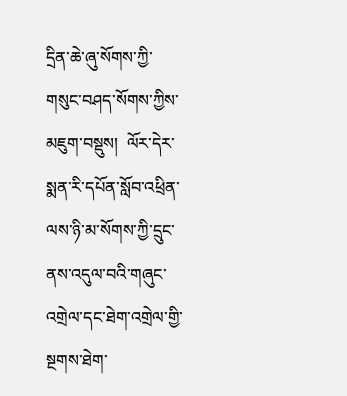དྲིན་ཆེ་ཞུ་སོགས་ཀྱི་གསུང་བཤད་སོགས་ཀྱིས་མཇུག་བསྡུས།  ལོར་དེར་སྨན་རི་དཔོན་སློབ་འཕྲིན་ལས་ཉི་མ་སོགས་ཀྱི་དྲུང་ནས་འདུལ་བའི་གཞུང་འགྲེལ་དང་ཐེག་འགྲེལ་གྱི་སྔགས་ཐེག་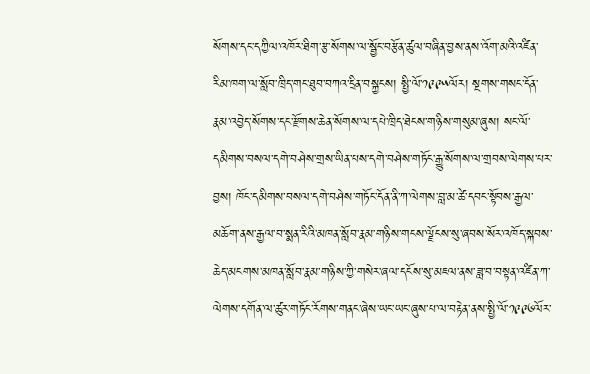སོགས་དང་དཀྱིལ་འཁོར་ཐིག་རྩ་སོགས་ལ་སྦྱོང་བརྩོན་ཚུལ་བཞིན་བྱས་ནས་འོག་མའི་འཛིན་རིམ་ཁག་ལ་སློབ་ཁྲིད་གང་ཐུབ་བཀའ་དྲིན་བསྐྱངས། སྤྱི་ལོ་༡༩༩༥ལོར། སྔགས་གསང་དོན་རྣམ་འབྱེད་སོགས་དང་རྫོགས་ཆེན་སོགས་ལ་དཔེ་ཁྲིད་ཐེངས་གཉིས་གསུམ་ཞུས། སང་ལོ་དམིགས་བསལ་དགེ་བཤེས་གྲས་ཡིན་པས་དགེ་བཤེས་གཏོང་རྒྱུ་སོགས་ལ་གྲབས་ལེགས་པར་བྱས། ཁོང་དམིགས་བསལ་དགེ་བཤེས་གཏོང་དོན་ནི་ཀ་ལེགས་བླ་མ་ཚེ་དབང་སྟོབས་རྒྱལ་མཆོག་ནས་རྒྱལ་བ་སྨན་རིའི་མཁན་སློབ་རྣམ་གཉིས་གངས་ལྗོངས་སུ་ཞབས་སོར་འཁོད་སྐབས་ཆེད་མངགས་མཁན་སློབ་རྣམ་གཉིས་ཀྱི་གསེར་ཞལ་དངོས་སུ་མཇལ་ནས་ཟླ་བ་བསྟན་འཛིན་ཀ་ལེགས་དགོན་ལ་ཚུར་གཏོང་རོགས་གནང་ཞེས་ཡང་ཡང་ཞུས་པ་ལ་བརྟེན་ནས་སྤྱི་ལོ་༡༩༩༦ལོར་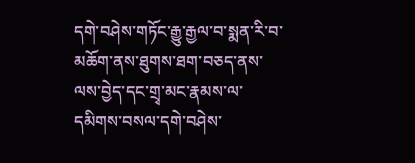དགེ་བཤེས་གཏོང་རྒྱུ་རྒྱལ་བ་སྨན་རི་བ་མཆོག་ནས་ཐུགས་ཐག་བཅད་ནས་ལས་བྱེད་དང་གྲྭ་མང་རྣམས་ལ་དམིགས་བསལ་དགེ་བཤེས་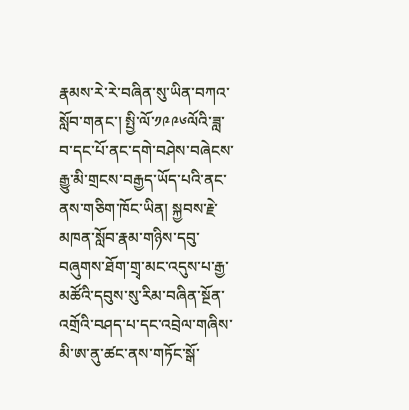རྣམས་རེ་རེ་བཞིན་སུ་ཡིན་བཀའ་སློབ་གནང་། སྤྱི་ལོ་༡༩༩༦ལོའི་ཟླ་བ་དང་པོ་ནང་དགེ་བཤེས་བཞེངས་རྒྱུ་མི་གྲངས་བརྒྱད་ཡོད་པའི་ནང་ནས་གཅིག་ཁོང་ཡིན། སྐྱབས་རྗེ་མཁན་སློབ་རྣམ་གཉིས་དབུ་བཞུགས་ཐོག་གྲྭ་མང་འདུས་པ་རྒྱ་མཚོའི་དབུས་སུ་རིམ་བཞིན་སྔོན་འགྲོའི་བཤད་པ་དང་འབྲེལ་གཞིས་མི་ཨ་ནུ་ཚང་ནས་གཏོང་སྒོ་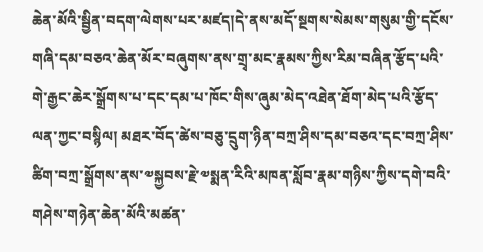ཆེན་མོའི་སྦྱིན་བདག་ལེགས་པར་མཛད།དེ་ནས་མདོ་སྔགས་སེམས་གསུམ་གྱི་དངོས་གཞི་དམ་བཅའ་ཆེན་མོར་བཞུགས་ནས་གྲྭ་མང་རྣམས་ཀྱིས་རིམ་བཞིན་རྩོད་པའི་གེ་རྒྱང་ཆེར་སྒྲོགས་པ་དང་དམ་པ་ཁོང་གིས་ཞུམ་མེད་འཐེན་ཐོག་མེད་པའི་རྩོད་ལན་ཀྱང་བསྙིལ། མཐར་བོད་ཚེས་བཅུ་དྲུག་ཉིན་བཀྲ་ཤིས་དམ་བཅའ་དང་བཀྲ་ཤིས་ཚིག་བཀྲ་སྒྲོགས་ནས་༧སྐྱབས་རྗེ་༧སྨན་རིའི་མཁན་སློབ་རྣམ་གཉིས་ཀྱིས་དགེ་བའི་གཤེས་གཉེན་ཆེན་མོའི་མཚན་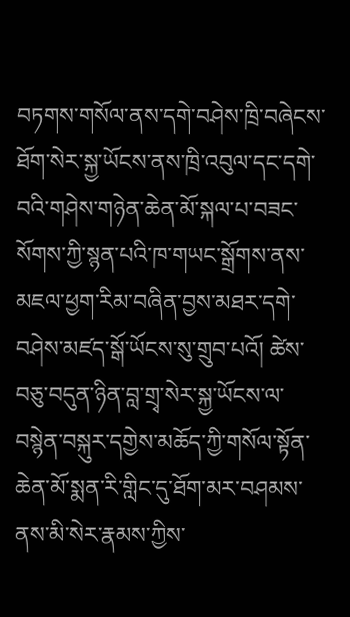བཏགས་གསོལ་ནས་དགེ་བཤེས་ཁྲི་བཞེངས་ཐོག་སེར་སྐྱ་ཡོངས་ནས་ཁྲི་འབུལ་དང་དགེ་བའི་གཤེས་གཉེན་ཆེན་མོ་སྐལ་པ་བཟང་སོགས་ཀྱི་སྙན་པའི་ཁ་གཡང་སྒྲོགས་ནས་མཇལ་ཕྱག་རིམ་བཞིན་བྱས་མཐར་དགེ་བཤེས་མཛད་སྒོ་ཡོངས་སུ་གྲུབ་པའོ། ཚེས་བཅུ་བདུན་ཉིན་བླ་གྲྭ་སེར་སྐྱ་ཡོངས་ལ་བསྙེན་བསྐུར་དགྱེས་མཆོད་ཀྱི་གསོལ་སྟོན་ཆེན་མོ་སྨན་རི་གླིང་དུ་ཐོག་མར་བཤམས་ནས་མི་སེར་རྣམས་ཀྱིས་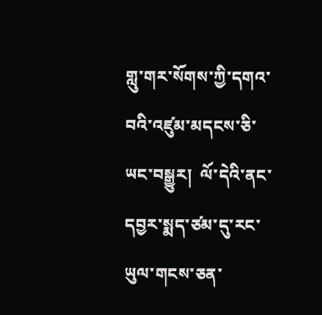གླུ་གར་སོགས་ཀྱི་དགའ་བའི་འཛུམ་མདངས་ཅི་ཡང་བསྒྱུར།  ལོ་དེའི་ནང་དབྱར་སྨད་ཙམ་དུ་རང་ཡུལ་གངས་ཅན་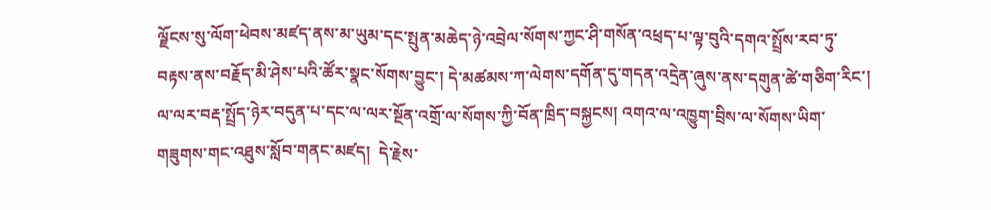ལྗོངས་སུ་ལོག་ཕེབས་མཛད་ནས་མ་ཡུམ་དང་སྤུན་མཆེད་ཉེ་འབྲེལ་སོགས་ཀྱང་ཤི་གསོན་འཕྲད་པ་ལྟ་བུའི་དགའ་སྤྲོས་རབ་ཏུ་བརྟས་ནས་བརྗོད་མི་ཤེས་པའི་ཚོར་སྣང་སོགས་བྱུང་། དེ་མཚམས་ཀ་ལེགས་དགོན་དུ་གདན་འདྲེན་ཞུས་ནས་དགུན་ཚེ་གཅིག་རིང་། ལ་ལར་བརྡ་སྤྲོད་ཉེར་བདུན་པ་དང་ལ་ལར་སྔོན་འགྲོ་ལ་སོགས་ཀྱི་བོན་ཁྲིད་བསྐྱངས། འགའ་ལ་འཁྱུག་བྲིས་ལ་སོགས་ཡིག་གཟུགས་གང་འཐུས་སློབ་གནང་མཛད།  དེ་རྗེས་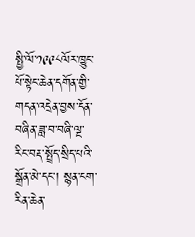སྤྱི་ལོ་༡༩༩༨ལོར་ཁྱུང་པོ་སྟེང་ཆེན་དགོན་གྱི་གདན་འདྲེན་བྱས་དོན་བཞིན་ཟླ་བ་བཞི་ལྔ་རིང་བརྡ་སྤྲོད་སྲིད་པའི་སྒྲོན་མེ་དང་། སྙན་ངག་རིན་ཆེན་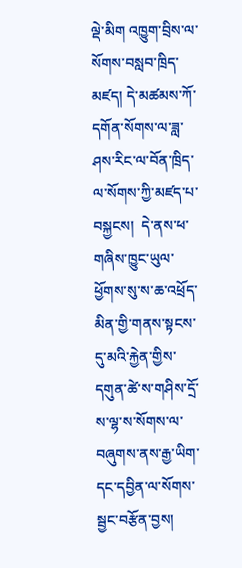ལྡེ་མིག འཁྱུག་བྲིས་ལ་སོགས་བསླབ་ཁྲིད་མཛད། དེ་མཚམས་ཀོ་དགོན་སོགས་ལ་ཟླ་ཤས་རིང་ལ་བོན་ཁྲིད་ལ་སོགས་ཀྱི་མཛད་པ་བསྐྱངས།  དེ་ནས་ཕ་གཞིས་ཁྱུང་ཡུལ་ཕྱོགས་སུ་ས་ཆ་འཕྲོད་མིན་གྱི་གནས་སྟངས་དུ་མའི་རྐྱེན་གྱིས་དགུན་ཚེ་ས་གཤིས་དྲོ་ས་ལྷ་ས་སོགས་ལ་བཞུགས་ནས་རྒྱ་ཡིག་དང་དབྱིན་ལ་སོགས་སྦྱང་བརྩོན་བྱས།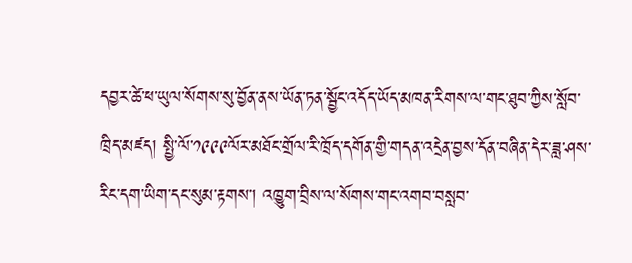དབྱར་ཚེ་ཕ་ཡུལ་སོགས་སུ་བྱོན་ནས་ཡོན་ཏན་སྦྱོང་འདོད་ཡོད་མཁན་རིགས་ལ་གང་ཐུབ་ཀྱིས་སློབ་ཁྲིད་མཛད། སྤྱི་ལོ་༡༩༩༩ལོར་མཐོང་གྲོལ་རི་ཁྲོད་དགོན་གྱི་གདན་འདྲེན་བྱས་དོན་བཞིན་དེར་ཟླ་ཤས་རིང་དག་ཡིག་དང་སུམ་རྟགས་། འཁྱུག་བྲིས་ལ་སོགས་གང་འགབ་བསླབ་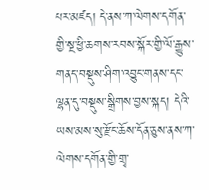པར་མཛད། དེ་ནས་ཀ་ལེགས་དགོན་གྱི་སྔ་ཕྱི་ཆགས་རབས་སྐོར་གྱི་ལོ་རྒྱུས་གནད་བསྡུས་ཤིག་འབྱུང་གནས་དང་ལྷན་དུ་བསྡུས་སྒྲིགས་བྱས་སྐད། དེའི་ཡས་མས་སུ་རྫོང་ཆོས་དོན་ཅུས་ནས་ཀ་ལེགས་དགོན་གྱི་གྲྭ་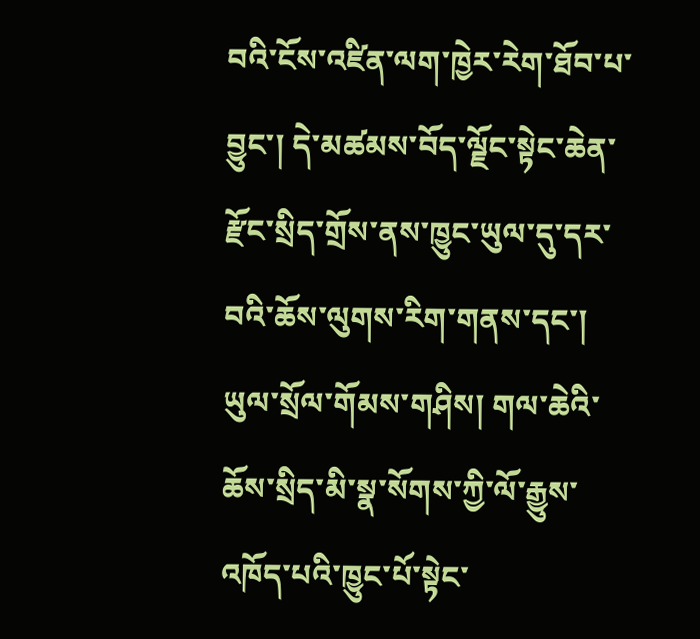བའི་ངོས་འཛིན་ལག་ཁྱེར་རེག་ཐོབ་པ་བྱུང་། དེ་མཚམས་བོད་ལྗོང་སྟེང་ཆེན་རྫོང་སྲིད་གྲོས་ནས་ཁྱུང་ཡུལ་དུ་དར་བའི་ཆོས་ལུགས་རིག་གནས་དང་། ཡུལ་སྲོལ་གོམས་གཤིས། གལ་ཆེའི་ཆོས་སྲིད་མི་སྣ་སོགས་ཀྱི་ལོ་རྒྱུས་འཁོད་པའི་ཁྱུང་པོ་སྟེང་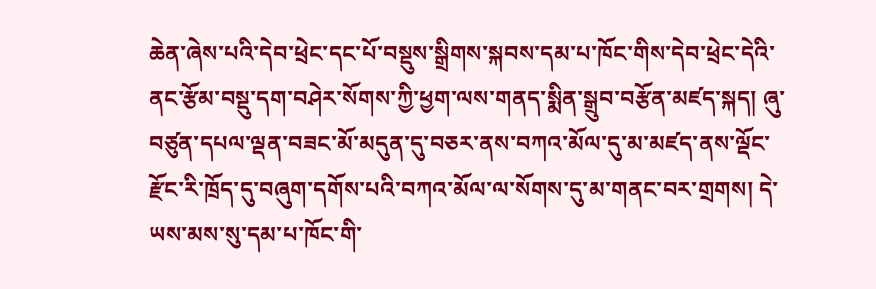ཆེན་ཞེས་པའི་དེབ་ཕྲེང་དང་པོ་བསྡུས་སྒྲིགས་སྐབས་དམ་པ་ཁོང་གིས་དེབ་ཕྲེང་དེའི་ནང་རྩོམ་བསྡུ་དག་བཤེར་སོགས་ཀྱི་ཕྱག་ལས་གནད་སྨིན་སྒྲུབ་བརྩོན་མཛད་སྐད། ཞུ་བཙུན་དཔལ་ལྡན་བཟང་མོ་མདུན་དུ་བཅར་ནས་བཀའ་མོལ་དུ་མ་མཛད་ནས་ལྡོང་རྫོང་རི་ཁྲོད་དུ་བཞུག་དགོས་པའི་བཀའ་མོལ་ལ་སོགས་དུ་མ་གནང་བར་གྲགས། དེ་ཡས་མས་སུ་དམ་པ་ཁོང་གི་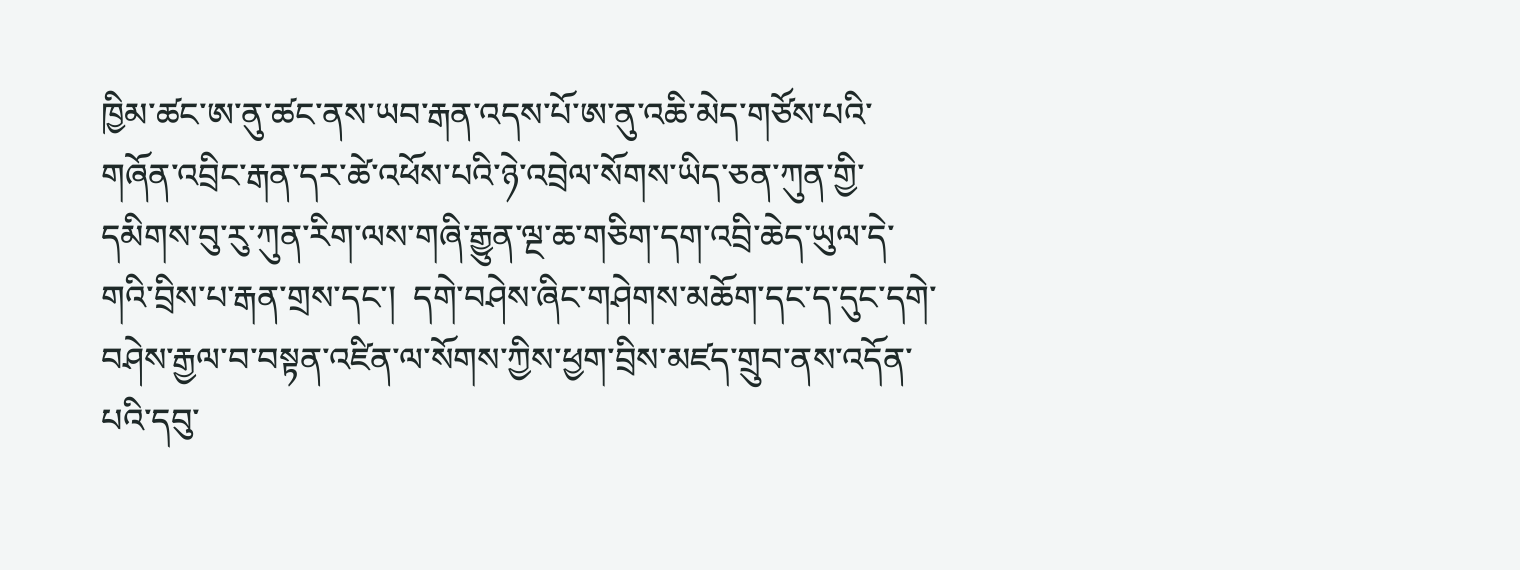ཁྱིམ་ཚང་ཨ་ནུ་ཚང་ནས་ཡབ་རྒན་འདས་པོ་ཨ་ནུ་འཆི་མེད་གཙོས་པའི་གཞོན་འབྲིང་རྒན་དར་ཚེ་འཕོས་པའི་ཉེ་འབྲེལ་སོགས་ཡིད་ཅན་ཀུན་གྱི་དམིགས་བུ་རུ་ཀུན་རིག་ལས་གཞི་རྒྱུན་ལྔ་ཆ་གཅིག་དག་འབྲི་ཆེད་ཡུལ་དེ་གའི་བྲིས་པ་རྒན་གྲས་དང་།  དགེ་བཤེས་ཞིང་གཤེགས་མཆོག་དང་ད་དུང་དགེ་བཤེས་རྒྱལ་བ་བསྟན་འཛིན་ལ་སོགས་ཀྱིས་ཕྱག་བྲིས་མཛད་གྲུབ་ནས་འདོན་པའི་དབུ་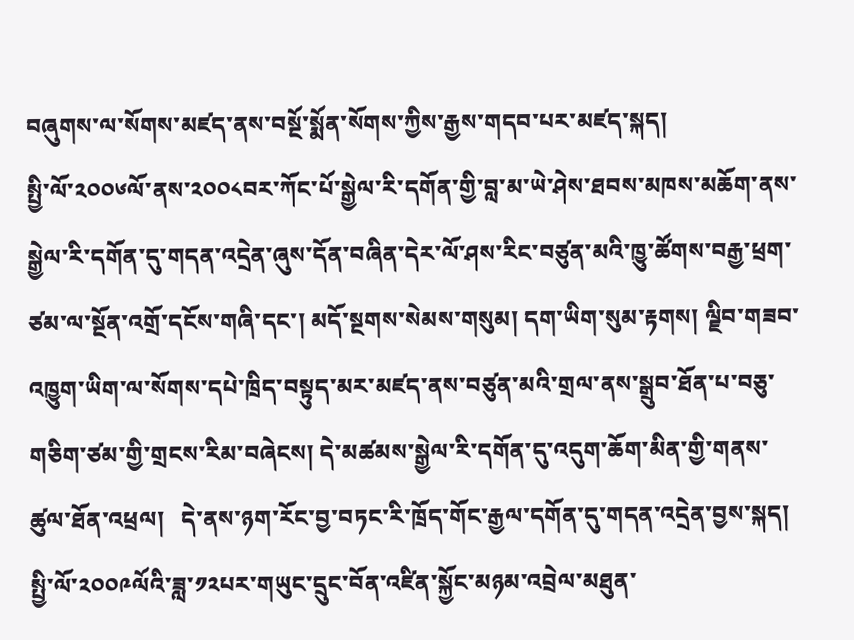བཞུགས་ལ་སོགས་མཛད་ནས་བསྔོ་སྨོན་སོགས་ཀྱིས་རྒྱས་གདབ་པར་མཛད་སྐད།
སྤྱི་ལོ་༢༠༠༦ལོ་ནས་༢༠༠༨བར་ཀོང་པོ་སྒྱེལ་རི་དགོན་གྱི་བླ་མ་ཡེ་ཤེས་ཐབས་མཁས་མཆོག་ནས་སྒྱེལ་རི་དགོན་དུ་གདན་འདྲེན་ཞུས་དོན་བཞིན་དེར་ལོ་ཤས་རིང་བཙུན་མའི་ཁྱུ་ཚོགས་བརྒྱ་ཕྲག་ཙམ་ལ་སྔོན་འགྲོ་དངོས་གཞི་དང་། མདོ་སྔགས་སེམས་གསུམ། དག་ཡིག་སུམ་རྟགས། ལྗིབ་གཟབ་འཁྱུག་ཡིག་ལ་སོགས་དཔེ་ཁྲིད་བསྟུད་མར་མཛད་ནས་བཙུན་མའི་གྲལ་ནས་སྒྲུབ་ཐོན་པ་བཅུ་གཅིག་ཙམ་གྱི་གྲངས་རིམ་བཞེངས། དེ་མཚམས་སྒྱེལ་རི་དགོན་དུ་འདུག་ཆོག་མིན་གྱི་གནས་ཚུལ་ཐོན་འཕྲལ།   དེ་ནས་ཉག་རོང་བྱ་བཏང་རི་ཁྲོད་གོང་རྒྱལ་དགོན་དུ་གདན་འདྲེན་བྱས་སྐད། སྤྱི་ལོ་༢༠༠༩ལོའི་ཟླ་༡༢པར་གཡུང་དྲུང་བོན་འཛིན་སྐྱོང་མཉམ་འབྲེལ་མཐུན་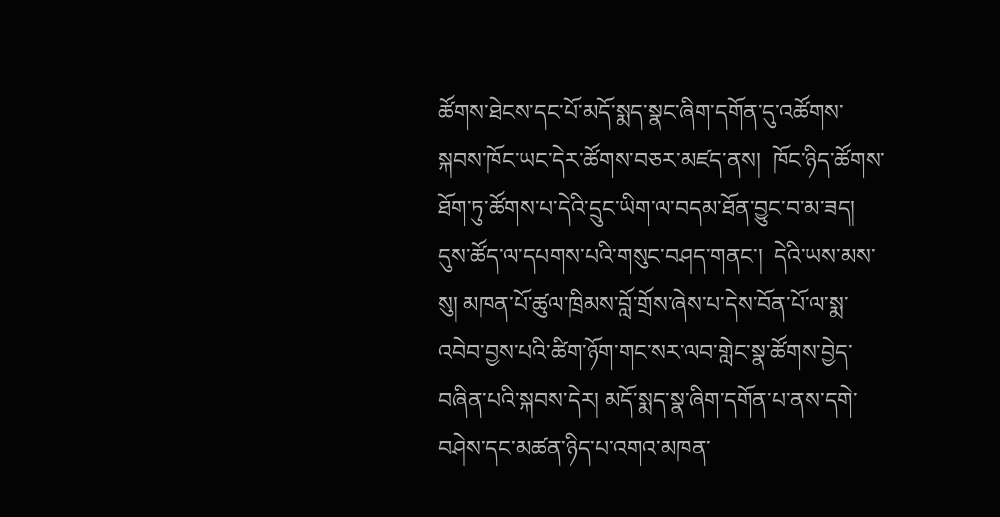ཚོགས་ཐེངས་དང་པོ་མདོ་སྨད་སྣང་ཞིག་དགོན་དུ་འཚོགས་སྐབས་ཁོང་ཡང་དེར་ཚོགས་བཅར་མཛད་ནས།  ཁོང་ཉིད་ཚོགས་ཐོག་ཏུ་ཚོགས་པ་དེའི་དྲུང་ཡིག་ལ་བདམ་ཐོན་བྱུང་བ་མ་ཟད། དུས་ཚོད་ལ་དཔགས་པའི་གསུང་བཤད་གནང་།  དེའི་ཡས་མས་སུ། མཁན་པོ་ཚུལ་ཁྲིམས་བློ་གྲོས་ཞེས་པ་དེས་བོན་པོ་ལ་སྨ་འབེབ་བྱས་པའི་ཚིག་ཉོག་གང་སར་ལབ་གླེང་སྣ་ཚོགས་བྱེད་བཞིན་པའི་སྐབས་དེར། མདོ་སྨད་སྣ་ཞིག་དགོན་པ་ནས་དགེ་བཤེས་དང་མཚན་ཉིད་པ་འགའ་མཁན་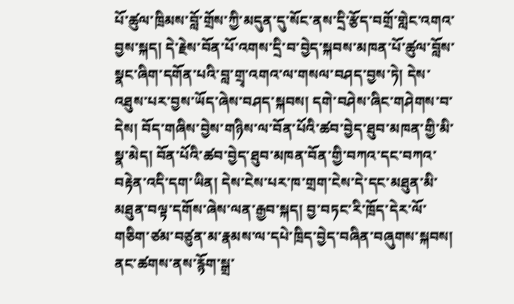པོ་ཚུལ་ཁྲིམས་བློ་གྲོས་ཀྱི་མདུན་དུ་སོང་ནས་དྲི་རྩོད་བགྲོ་གླེང་འགའ་བྱས་སྐད། དེ་རྗེས་བོན་པོ་འགས་དྲི་བ་བྱེད་སྐབས་མཁན་པོ་ཚུལ་བློས་སྣང་ཞིག་དགོན་པའི་བླ་གྲྭ་འགའ་ལ་གསལ་བཤད་བྱས་ཏེ། དེས་འཐུས་པར་བྱས་ཡོད་ཞེས་བཤད་སྐབས། དགེ་བཤེས་ཞིང་གཤེགས་བ་དེས། བོད་གཞིས་བྱེས་གཉིས་ལ་བོན་པོའི་ཚབ་བྱེད་ཐུབ་མཁན་གྱི་མི་སྣ་མེད། བོན་པོའི་ཚབ་བྱེད་ཐུབ་མཁན་བོན་གྱི་བཀའ་དང་བཀའ་བརྟེན་འདི་དག་ཡིན། དེས་ངེས་པར་ཁ་གྲག་ངེས་དེ་དང་མཐུན་མི་མཐུན་བལྟ་དགོས་ཞེས་ལན་རྒྱབ་སྐད། བྱ་བཏང་རི་ཁྲོད་དེར་ལོ་གཅིག་ཙམ་བཙུན་མ་རྣམས་ལ་དཔེ་ཁྲིད་བྱེད་བཞིན་བཞུགས་སྐབས། ནང་ཚགས་ནས་རྙོག་སྒྲ་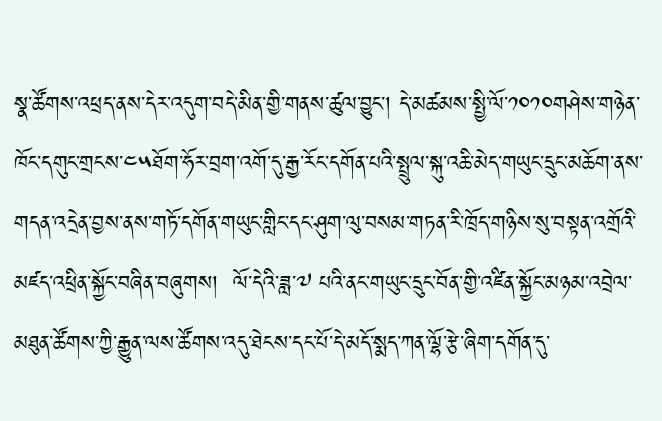སྣ་ཚོགས་འཕྲད་ནས་དེར་འདུག་བདེ་མིན་གྱི་གནས་ཚུལ་བྱུང་། དེ་མཚམས་སྤྱི་ལོ་༡༠༡༠གཤེས་གཉེན་ཁོང་དགུང་གྲངས་༤༥ཐོག་ཧོར་བྲག་འགོ་དུ་རྒྱ་རོང་དགོན་པའི་སྤྲུལ་སྐུ་འཆི་མེད་གཡུང་དྲུང་མཆོག་ནས་གདན་འདྲེན་བྱས་ནས་གཏོ་དགོན་གཡུང་གླིང་དང་ཤུག་ལུ་བསམ་གཏན་རི་ཁྲོད་གཉིས་སུ་བསྟན་འགྲོའི་མཛད་འཕྲིན་སྐྱོང་བཞིན་བཞུགས།  ལོ་དེའི་ཟླ་༧ པའི་ནང་གཡུང་དྲུང་བོན་གྱི་འཛིན་སྐྱོང་མཉམ་འབྲེལ་མཐུན་ཚོགས་ཀྱི་རྒྱུན་ལས་ཚོགས་འདུ་ཐེངས་དང་པོ་དེ་མདོ་སྨད་ཀན་ལྷོ་རྩེ་ཞིག་དགོན་དུ་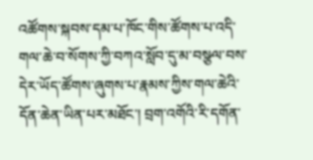འཚོགས་སྐབས་དམ་པ་ཁོང་གིས་ཚོགས་པ་འདི་གལ་ཆེ་བ་སོགས་ཀྱི་བཀའ་སློབ་དུ་མ་བསྩལ་བས་དེར་ཡོད་ཚོགས་ཞུགས་པ་རྣམས་ཀྱིས་གལ་ཆེའི་དོན་ཆེན་ཡིན་པར་མཐོང་། བྲག་འགོའི་རི་དགོན་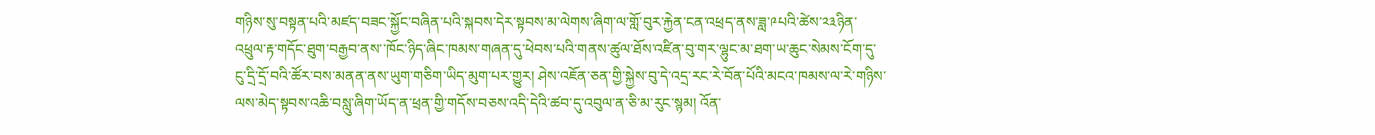གཉིས་སུ་བསྟན་པའི་མཛད་བཟང་སྐྱོང་བཞིན་པའི་སྐབས་དེར་སྟབས་མ་ལེགས་ཞིག་ལ་གློ་བུར་རྐྱེན་ངན་འཕྲད་ནས་ཟླ་༩པའི་ཚེས་༢༣ཉིན་འཕྲུལ་རྟ་གདོང་ཐུག་བརྒྱབ་ནས་་ཁོང་ཉིད་ཞིང་ཁམས་གཞན་དུ་ཕེབས་པའི་གནས་ཚུལ་ཐོས་འཛིན་བུ་གར་ལྷུང་མ་ཐག་ཡ་ཆུང་སེམས་ངོག་དུ་ངུ་དྲི་དྲོ་བའི་ཚོར་བས་མནན་ནས་ཡུག་གཅིག་ཡིད་མུག་པར་གྱུར། ཤེས་འཇོན་ཅན་གྱི་སྐྱེས་བུ་དེ་འདྲ་རང་རེ་བོན་པོའི་མངའ་ཁམས་ལ་རེ་གཉིས་ལས་མེད་སྟབས་འཆི་བསླུ་ཞིག་ཡོད་ན་ཕྲན་གྱི་གདོས་བཅས་འདི་དེའི་ཚབ་དུ་འབུལ་ན་ཅི་མ་རུང་སྙམ། འོན་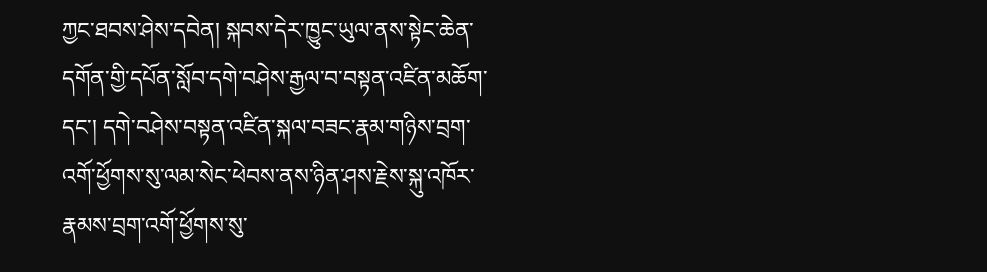ཀྱང་ཐབས་ཤེས་དབེན། སྐབས་དེར་ཁྱུང་ཡུལ་ནས་སྟེང་ཆེན་དགོན་གྱི་དཔོན་སློབ་དགེ་བཤེས་རྒྱལ་བ་བསྟན་འཛིན་མཆོག་དང་། དགེ་བཤེས་བསྟན་འཛིན་སྐལ་བཟང་རྣམ་གཉིས་བྲག་འགོ་ཕྱོགས་སུ་ལམ་སེང་ཕེབས་ནས་ཉིན་ཤས་རྗེས་སྐུ་འཁོར་རྣམས་བྲག་འགོ་ཕྱོགས་སུ་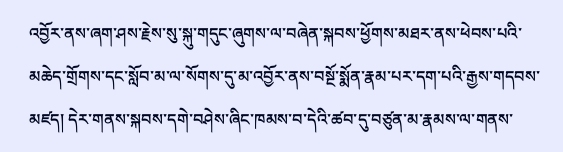འབྱོར་ནས་ཞག་ཤས་རྗེས་སུ་སྐུ་གདུང་ཞུགས་ལ་བཞེན་སྐབས་ཕྱོགས་མཐར་ནས་ཕེབས་པའི་མཆེད་གྲོགས་དང་སློབ་མ་ལ་སོགས་དུ་མ་འབྱོར་ནས་བསྔོ་སྨོན་རྣམ་པར་དག་པའི་རྒྱས་གདབས་མཛད། དེར་གནས་སྐབས་དགེ་བཤེས་ཞིང་ཁམས་བ་དེའི་ཚབ་དུ་བཙུན་མ་རྣམས་ལ་གནས་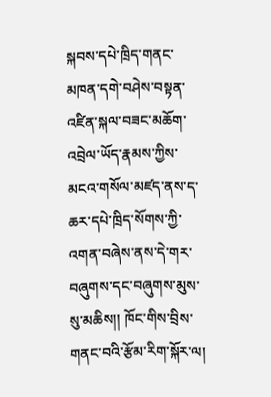སྐབས་དཔེ་ཁྲིད་གནང་མཁན་དགེ་བཤེས་བསྟན་འཛིན་སྐལ་བཟང་མཆོག་འབྲེལ་ཡོད་རྣམས་ཀྱིས་མངའ་གསོལ་མཛད་ནས་ད་ཆར་དཔེ་ཁྲིད་སོགས་ཀྱི་འགན་བཞེས་ནས་དེ་གར་བཞུགས་དང་བཞུགས་མུས་སུ་མཆིས།། ཁོང་གིས་བྲིས་གནང་བའི་རྩོམ་རིག་སྐོར་ལ།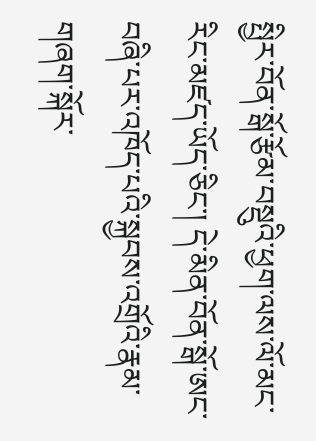སྤྱིར་བོན་སྒོ་རྩོམ་བསྡུའི་ཕྱག་ལས་ལོ་མང་རིང་མཛད་ཡོད་ཅིང་། དེ་མིན་བོན་སྒོ་ཨང་བཞི་པར་འཁོད་པའི་སྐྱབས་འགྲོའི་རྣམ་གཞག་སྐོར་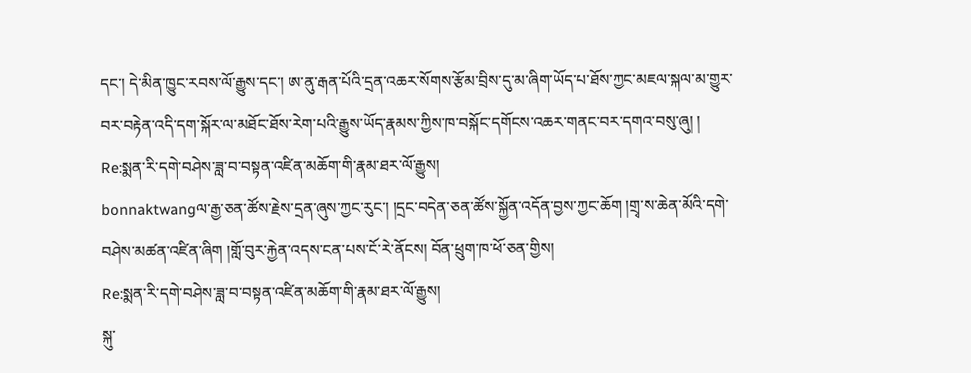དང་། དེ་མིན་ཁྱུང་རབས་ལོ་རྒྱུས་དང་། ཨ་ནུ་རྒན་པོའི་དྲན་འཆར་སོགས་རྩོམ་བྲིས་དུ་མ་ཞིག་ཡོད་པ་ཐོས་ཀྱང་མཇལ་སྐལ་མ་གྱུར་བར་བརྟེན་འདི་དག་སྐོར་ལ་མཐོང་ཐོས་རེག་པའི་རྒྱུས་ཡོད་རྣམས་ཀྱིས་ཁ་བསྐོང་དགོངས་འཆར་གནང་བར་དགའ་བསུ་ཞུ། །
Re:སྨན་རི་དགེ་བཤེས་ཟླ་བ་བསྟན་འཛིན་མཆོག་གི་རྣམ་ཐར་ལོ་རྒྱུས།
bonnaktwangལ་རྒྱ་ཅན་ཚོས་རྗེས་དྲན་ཞུས་ཀྱང་རུང་། །དྲང་བདེན་ཅན་ཚོས་སྐྱོན་འདོན་བྱས་ཀྱང་ཆོག །གྲྭ་ས་ཆེན་མོའི་དགེ་བཤེས་མཚན་འཛིན་ཞིག །གློ་བུར་རྐྱེན་འདས་ངན་པས་ངོ་རེ་ནོངས། བོན་ཕྲུག་ཁ་ཕོ་ཅན་གྱིས།
Re:སྨན་རི་དགེ་བཤེས་ཟླ་བ་བསྟན་འཛིན་མཆོག་གི་རྣམ་ཐར་ལོ་རྒྱུས།
སྐུ་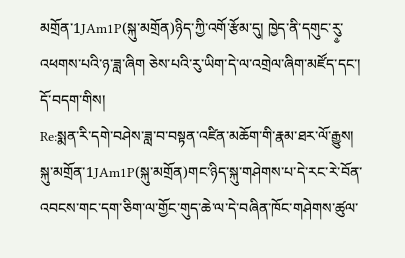མགྲོན་1JAm1P(སྐུ་མགྲོན)ཉིད་ཀྱི་འགོ་རྩོམ་དུ། ཁྱེད་ནི་དགུང་རུ༵་འཕགས་པའི་ཉ་ཟླ་ཞིག ཅེས་པའི་རུ་ཡིག་དེ་ལ་འགྲེལ་ཞིག་མཛོད་དང་། དོ་བདག་གིས།
Re:སྨན་རི་དགེ་བཤེས་ཟླ་བ་བསྟན་འཛིན་མཆོག་གི་རྣམ་ཐར་ལོ་རྒྱུས།
སྐུ་མགྲོན་1JAm1P(སྐུ་མགྲོན)གང་ཉིད་སྐུ་གཤེགས་པ་དེ་རང་རེ་བོན་འབངས་གང་དག་ཅིག་ལ་གྱོང་གུད་ཆེ་ལ་དེ་བཞིན་ཁོང་གཤེགས་ཚུལ་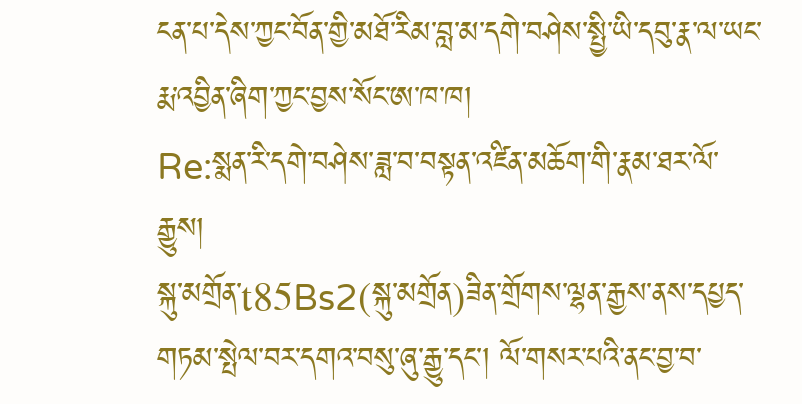ངན་པ་དེས་ཀྱང་བོན་གྱི་མཐོ་རིམ་བླ་མ་དགེ་བཤེས་སྤྱི་ཡི་དབུ་རྣ་ལ་ཡང་རྨ་འབྱིན་ཞིག་ཀྱང་བྱས་སོང་ཨ་ཁ་ཁ།
Re:སྨན་རི་དགེ་བཤེས་ཟླ་བ་བསྟན་འཛིན་མཆོག་གི་རྣམ་ཐར་ལོ་རྒྱུས།
སྐུ་མགྲོན་t85Bs2(སྐུ་མགྲོན)ཟིན་གྲོགས་ལྷན་རྒྱས་ནས་དཔྱད་གཏམ་སྤེལ་བར་དགའ་བསུ་ཞུ་རྒྱུ་དང་། ལོ་གསར་པའི་ནང་བྱ་བ་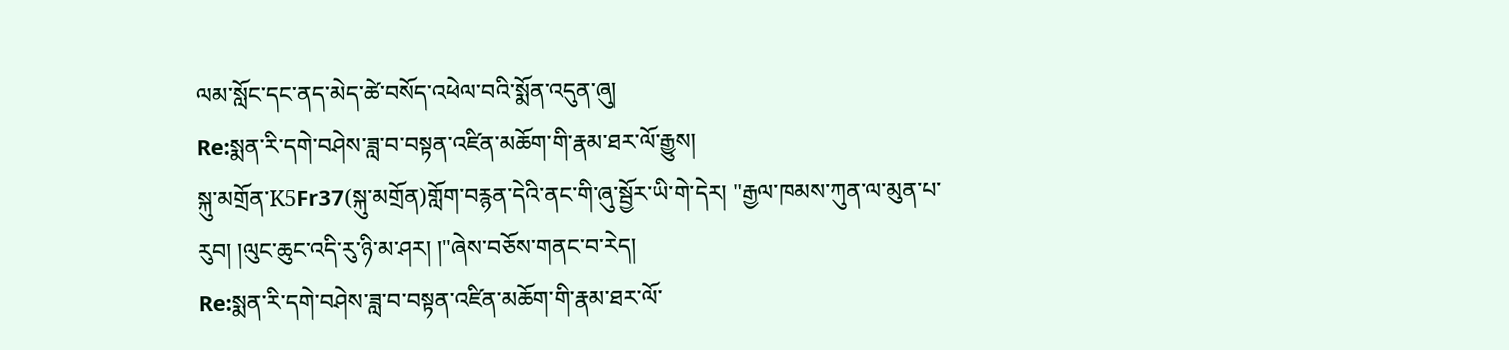ལམ་སློང་དང་ནད་མེད་ཚེ་བསོད་འཕེལ་བའི་སྨོན་འདུན་ཞུ།
Re:སྨན་རི་དགེ་བཤེས་ཟླ་བ་བསྟན་འཛིན་མཆོག་གི་རྣམ་ཐར་ལོ་རྒྱུས།
སྐུ་མགྲོན་K5Fr37(སྐུ་མགྲོན)གློག་བརྙན་དེའི་ནང་གི་ཞུ་སྦྱོར་ཡི་གེ་དེར། "རྒྱལ་ཁམས་ཀུན་ལ་མུན་པ་རུབ། །ལུང་ཆུང་འདི་རུ་ཉི་མ་ཤར། །"ཞེས་བཅོས་གནང་བ་རེད།
Re:སྨན་རི་དགེ་བཤེས་ཟླ་བ་བསྟན་འཛིན་མཆོག་གི་རྣམ་ཐར་ལོ་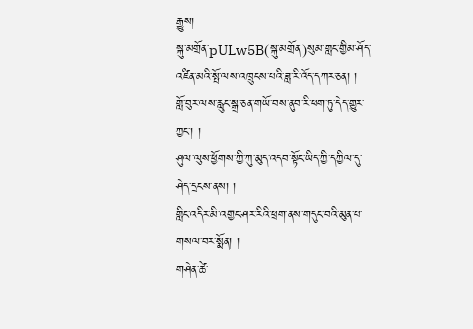རྒྱུས།
སྐུ་མགྲོན་pULw5B(སྐུ་མགྲོན)སུམ་གླང་གྱིམ་ཤོད་འཛིན་མའི་སྤོ་ལས་འཁྲུངས་པའི་ཟླ་རི་འོད་དཀར་ཅན། །
གློ་བུར་ལས་རླུང་སྒྲ་ཅན་གཡོ་བས་ནུབ་རི་ཕག་ཏུ་དེད་གྱུར་ཀྱང་། །
ཤུལ་ལུས་ཕྱོགས་ཀྱི་ཀུ་མུད་འདབ་སྟོང་ཡིད་ཀྱི་དཀྱིལ་དུ་ཤེད་དྲངས་ནས། །
གླིང་འདིར་མི་འགྱང་ཤར་རིའི་ཕྲག་ནས་གདུང་བའི་མུན་པ་གསལ་བར་སྨོན། །
གཤེན་ཚེ་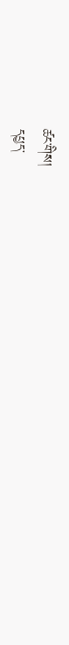ཚང་གིས།
དཔྱད་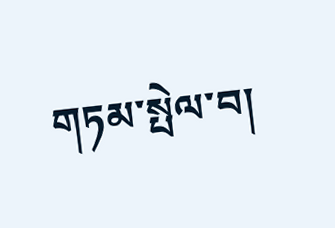གཏམ་སྤེལ་བ།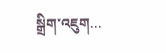སྒྲིག་འཇུག...